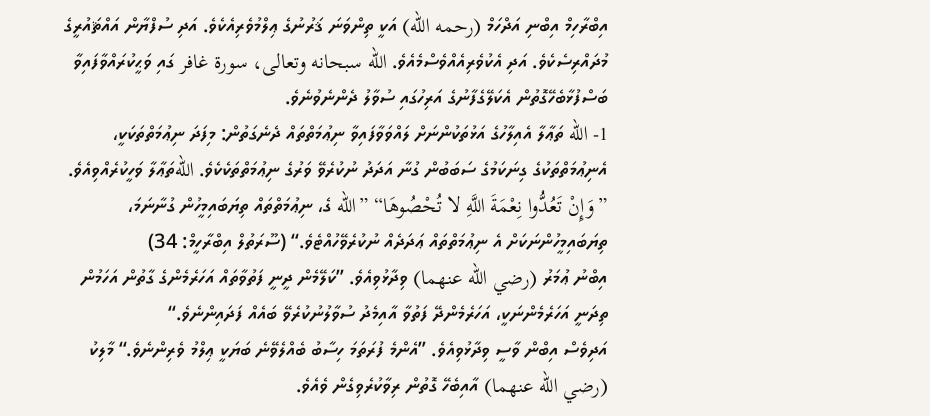އިބްރާހިމް އިބްނި އަދްހަމް (رحمه اللّه) އަކީ ތިންވަނަ ޤަރުނުގެ ޢިލްމުވެރިއެކެވެ. އަދި ސުފްޔާން އައްޘައުރީގެ މުދައްރިސެކެވެ. އަދި އެކުވެރިއެއްވެސްމެއެވެ. الله سبحانه وتعالى، سورة غافر ގައި ވަޙީކުރައްވާފައިވާ ބަސްފުޅާބެހޭގޮތުން އެކަލޭގެފާނުގެ އަރިހުގައި ސުވާލު ދެންނެވުނެވެ.
1- الله ތަޢާލާ އެއިލާހުގެ އަޅުތަކުންނަށް ލައްވަވާފައިވާ ނިޢުމަތްތައް ދެނެގަތުން: މިފަދަ ނިޢުމަތްތަކަކީ، އެނިޢުމަތްތަކުގެ ގިނަކަމުގެ ސަބަބުން ގުނާ އަދަދު ނުކުރެވޭ ވަރުގެ ނިޢުމަތްތަކެކެވެ. اللهތަޢާލާ ވަހީކުރެއްވިއެވެ. ”وَإِنْ تَعُدُّوا نِعْمَةَ اللَّهِ لا تُحْصُوهَا“ ”الله ގެ، ނިޢުމަތްތައް ތިޔަބައިމީހުން ގުނާނަމަ، ތިޔަބައިމީހުންނަކަށް އެ ނިޢުމަތްތައް ޢަދަދެއް ނުކުރެވޭހުއްޓެވެ.“ (ސޫރަތުލް އިބްރާހީމް: 34)
އިބްނު ޢުމަރު (رضي الله عنهما) ވިދާޅުވިއެވެ. ”ކަލޭމެން ދީނީ ފަތުވާތައް އަހަރެމެންގެ ގާތުން އަހަމުން ތިދަނީ އަހަރެމެންނަކީ، އަހަރެމެންދޭ ފަތުވާ އާއިމެދު ސުވާލުނުކުރެވޭ ބައެއް ފަދައިންނެވެ.“
އަދިވެސް އިބްން ވާސީ ވިދާޅުވިއެވެ. ”އެންމެ ފުރަތަމަ ހިސާބު ބެއްލެވޭނެ ބަޔަކީ ޢިލްމު ވެރިންނެވެ.“ މާލިކު (رضي الله عنهما) އާއިބެހޭ ގޮތުން ރިވާކުރެވިގެން ވެއެވެ.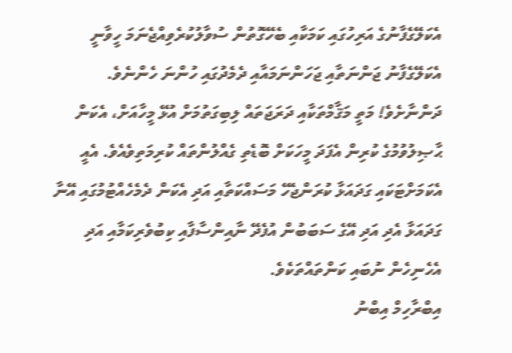އެކަލޭގެފާނުގެ އަރިހުގައި ކަމަކާއި ބެހޭގޮތުން ސުވާލުކުރެވިއްޖެނަމަ ހީވާނީ އެކަލޭގެފާނު ޖަންނަތާއި ޖަހަންނަމައާއި ދެމެދުގައި ހުންނަ ހެންނެވެ.
ދަންނާށެވެ! މަތީ މަޤާމްތަކާއި ދަރަޖަތައް ލިބިގަތުމަށް އުޅޭ މީހާއަށް، އެކަން ޙާޞިލުވުމުގެ ކުރިން އެފަދަ މީހަކަށް ބޮޑެތި ގެއްލުންތައް ކުރިމަތިވެއެވެ. އެއީ އެކަމަށްޓަކައި ގަދައަޅާ ކުރަންޖެހޭ މަސައްކަތާއި އަދި އެކަން ދެމެހެއްޓުމުގައި އޭނާ ގަދައަޅާ އެދި އަދި އޭގެ ސަބަބުން އުފެދޭ ނާއިންސާފާއި ކިބުވެރިކަމާއި އަދި އެހެނިހެން ނުބައި ކަންތައްތަކެވެ.
އިބްރާހިމް އިބްނު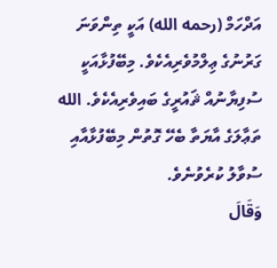އަދްހަމް (رحمه الله) އަކީ ތިންވަނަ ގަރުނުގެ ޢިލްމުވެރިއެކެވެ. މިބޭފުޅާއަކީ ސުފިޔާނުއް ޘައުރީގެ ބައިވެރިއެކެވެ. الله ތަޢާލަގެ އާޔަތާ ބެހޭ ގޮތުން މިބޭފުޅާއާއި ސުވާލު ކުރެވުނެވެ.
وَقَالَ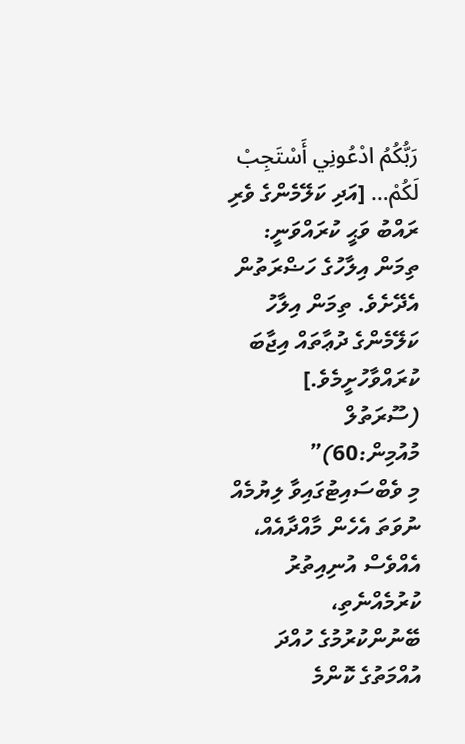رَبُّكُمُ ادْعُونِي أَسْتَجِبْ لَكُمْ… [އަދި ކަލޭމެންގެ ވެރި ރައްބު ވަޙީ ކުރައްވަނީ: ތިމަން އިލާހުގެ ހަޟްރަތުން އެދޭށެވެ. ތިމަން އިލާހު ކަލޭމެންގެ ދުޢާތައް އިޖާބަ ކުރައްވާހުށީމެވެ.] (ސޫރަތުލް މުއުމިން:60)”
މި ވެބްސައިޓުގައިވާ ލިޔުމެއް ނުވަތަ އެހެން މާއްދާއެއް، އެއްވެސް އުނިއިތުރު ކުރުމެއްނެތި، ބޭނުންކުރުމުގެ ހުއްދަ އުއްމަތުގެ ކޮންމެ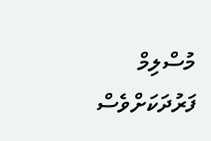މުސްލިމް ފަރުދަކަށްވެސް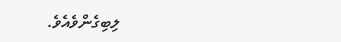ލިބިގެންވެއެވެ.